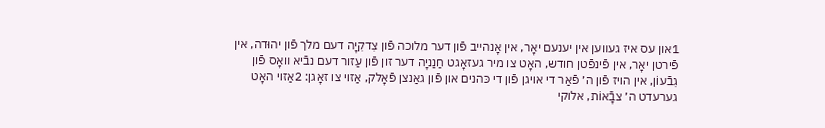1און עס איז געװען אין יענעם יאָר, אין אָנהײב פֿון דער מלוכה פֿון צִדקִיָה דעם מלך פֿון יהוּדה, אין פֿירטן יאָר, אין פֿינפֿטן חודש, האָט צו מיר געזאָגט חַנַניָה דער זון פֿון עַזור דעם נבֿיא װאָס פֿון גִבֿעוֹן, אין הױז פֿון ה׳ פֿאַר די אױגן פֿון די כּהנים און פֿון גאַנצן פֿאָלק, אַזױ צו זאָגן: 2אַזױ האָט גערעדט ה׳ צבָֿאוֹת, אלוקי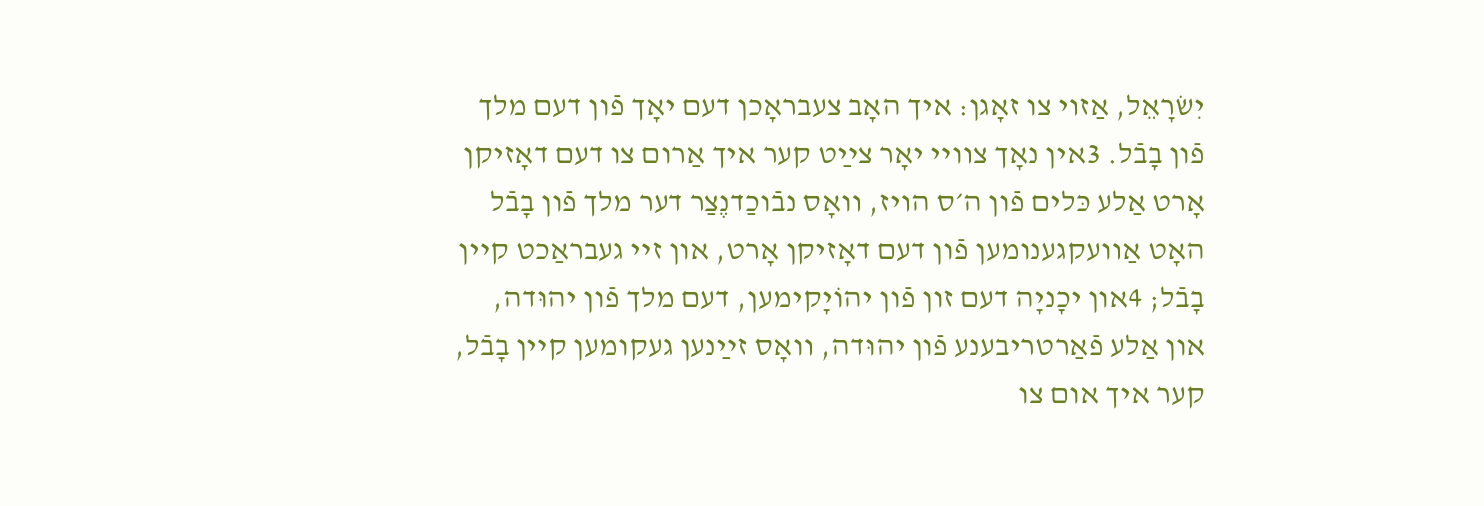יִשׂרָאֵל, אַזױ צו זאָגן: איך האָב צעבראָכן דעם יאָך פֿון דעם מלך פֿון בָבֿל. 3אין נאָך צװײ יאָר צײַט קער איך אַרום צו דעם דאָזיקן אָרט אַלע כּלים פֿון ה׳ס הױז, װאָס נבֿוכַדנֶצַר דער מלך פֿון בָבֿל האָט אַװעקגענומען פֿון דעם דאָזיקן אָרט, און זײ געבראַכט קײן בָבֿל; 4און יכָניָה דעם זון פֿון יהוֹיָקימען, דעם מלך פֿון יהוּדה, און אַלע פֿאַרטריבענע פֿון יהוּדה, װאָס זײַנען געקומען קײן בָבֿל, קער איך אום צו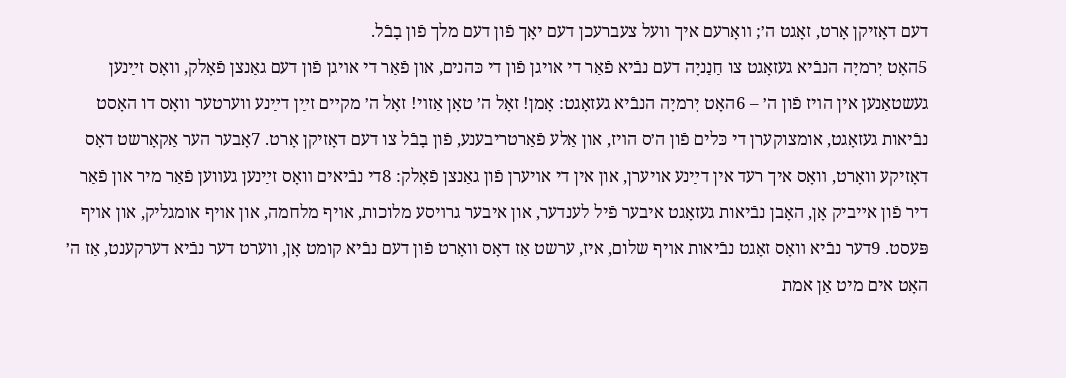דעם דאָזיקן אָרט, זאָגט ה׳; װאָרעם איך װעל צעברעכן דעם יאָך פֿון דעם מלך פֿון בָבֿל.
5האָט יִרמיָה הנבֿיא געזאָגט צו חַנַניָה דעם נבֿיא פֿאַר די אױגן פֿון די כּהנים, און פֿאַר די אױגן פֿון דעם גאַנצן פֿאָלק, װאָס זײַנען געשטאַנען אין הױז פֿון ה׳ – 6האָט יִרמיָה הנבֿיא געזאָגט: אָמן! זאָל ה׳ טאָן אַזױ! זאָל ה׳ מקײם זײַן דײַנע װערטער װאָס דו האָסט נבֿיאות געזאָגט, אומצוקערן די כּלים פֿון ה׳ס הױז, און אַלע פֿאַרטריבענע, פֿון בָבֿל צו דעם דאָזיקן אָרט. 7אָבער הער אַקאָרשט דאָס דאָזיקע װאָרט, װאָס איך רעד אין דײַנע אױערן, און אין די אױערן פֿון גאַנצן פֿאָלק: 8די נבֿיאים װאָס זײַנען געװען פֿאַר מיר און פֿאַר דיר פֿון אײביק אָן, האָבן נבֿיאות געזאָגט איבער פֿיל לענדער, און איבער גרױסע מלוכות, אױף מלחמה, און אױף אומגליק, און אױף פּעסט. 9דער נבֿיא װאָס זאָגט נבֿיאות אױף שלום, איז, ערשט אַז דאָס װאָרט פֿון דעם נבֿיא קומט אָן, װערט דער נבֿיא דערקענט, אַז ה׳ האָט אים מיט אַן אמת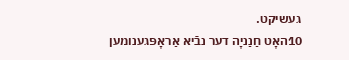געשיקט.
10האָט חַנַניָה דער נבֿיא אַראָפּגענומען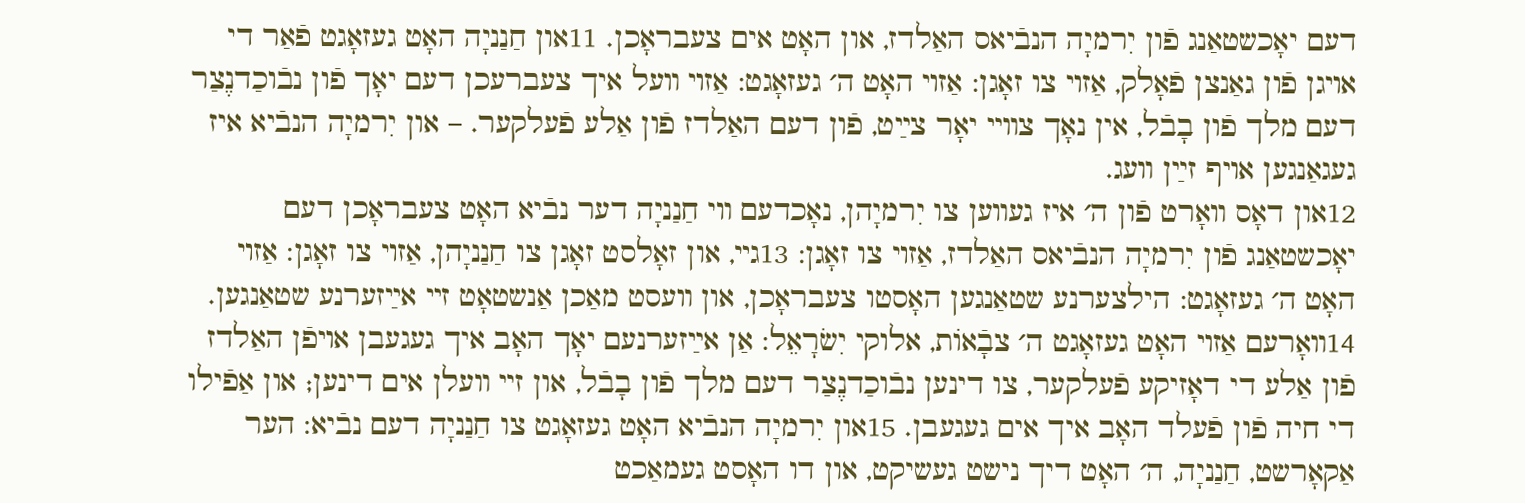דעם יאָכשטאַנג פֿון יִרמיָה הנבֿיאס האַלדז, און האָט אים צעבראָכן. 11און חַנַניָה האָט געזאָגט פֿאַר די אױגן פֿון גאַנצן פֿאָלק, אַזױ צו זאָגן: אַזױ האָט ה׳ געזאָגט: אַזױ װעל איך צעברעכן דעם יאָך פֿון נבֿוכַדנֶצַר דעם מלך פֿון בָבֿל, אין נאָך צװײ יאָר צײַט, פֿון דעם האַלדז פֿון אַלע פֿעלקער. – און יִרמיָה הנבֿיא איז געגאַנגען אױף זײַן װעג.
12און דאָס װאָרט פֿון ה׳ איז געװען צו יִרמיָהן, נאָכדעם װי חַנַניָה דער נבֿיא האָט צעבראָכן דעם יאָכשטאַנג פֿון יִרמיָה הנבֿיאס האַלדז, אַזױ צו זאָגן: 13גײ, און זאָלסט זאָגן צו חַנַניָהן, אַזױ צו זאָגן: אַזױ האָט ה׳ געזאָגט: הילצערנע שטאַנגען האָסטו צעבראָכן, און װעסט מאַכן אַנשטאָט זײ אײַזערנע שטאַנגען. 14װאָרעם אַזױ האָט געזאָגט ה׳ צבָֿאוֹת, אלוקי יִשׂרָאֵל: אַן אײַזערנעם יאָך האָב איך געגעבן אױפֿן האַלדז פֿון אַלע די דאָזיקע פֿעלקער, צו דינען נבֿוכַדנֶצַר דעם מלך פֿון בָבֿל, און זײ װעלן אים דינען; און אַפֿילו די חיה פֿון פֿעלד האָב איך אים געגעבן. 15און יִרמיָה הנבֿיא האָט געזאָגט צו חַנַניָה דעם נבֿיא: הער אַקאָרשט, חַנַניָה, ה׳ האָט דיך נישט געשיקט, און דו האָסט געמאַכט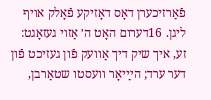פֿאַרזיכערן דאָס דאָזיקע פֿאָלק אױף ליגן. 16דערום האָט ה׳ אַזױ געזאָגט: זע, איך שיק דיך אַװעק פֿון געזיכט פֿון דער ערד; הײַיאָר װעסטו שטאַרבן,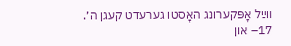װײַל אָפּקערונג האָסטו גערעדט קעגן ה׳.
17– און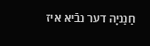חַנַניָה דער נבֿיא איז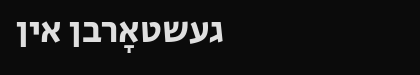געשטאָרבן אין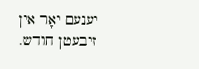יענעם יאָר אין זיבעטן חודש.